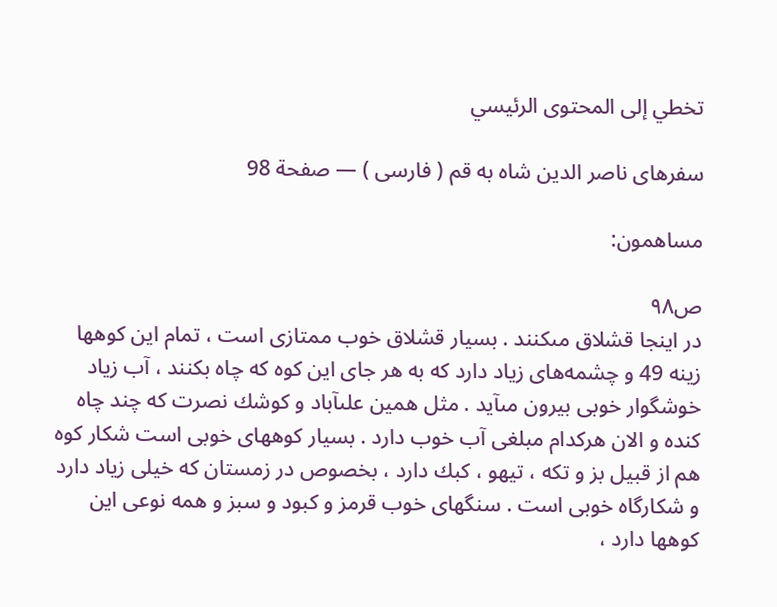تخطي إلى المحتوى الرئيسي

سفرهاى ناصر الدين شاه به قم ( فارسى ) — صفحة 98

مساهمون:

ص٩٨
در اينجا قشلاق مىكنند . بسيار قشلاق خوب ممتازى است ، تمام اين كوهها زينه 49 و چشمه‌هاى زياد دارد كه به هر جاى اين كوه كه چاه بكنند ، آب زياد خوشگوار خوبى بيرون مىآيد . مثل همين علىآباد و كوشك نصرت كه چند چاه كنده و الان هركدام مبلغى آب خوب دارد . بسيار كوههاى خوبى است شكار كوه هم از قبيل بز و تكه ، تيهو ، كبك دارد ، بخصوص در زمستان كه خيلى زياد دارد و شكارگاه خوبى است . سنگهاى خوب قرمز و كبود و سبز و همه نوعى اين كوهها دارد ،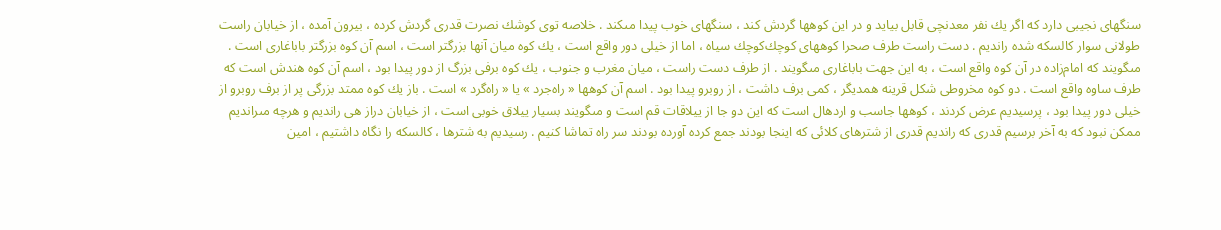سنگهاى نجيبى دارد كه اگر يك نفر معدنچى قابل بيايد و در اين كوهها گردش كند ، سنگهاى خوب پيدا مىكند . خلاصه توى كوشك نصرت قدرى گردش كرده ، بيرون آمده ، از خيابان راست طولانى سوار كالسكه شده رانديم . دست راست طرف صحرا كوههاى كوچك‌كوچك سياه ، اما از خيلى دور واقع است ، يك كوه ميان آنها بزرگتر است ، اسم آن كوه بزرگتر باباغارى است . مىگويند كه امام‌زاده در آن كوه واقع است ، به اين جهت باباغارى مىگويند . از طرف دست راست ، ميان مغرب و جنوب ، يك كوه برفى بزرگ از دور پيدا بود ، اسم آن كوه هندش است كه طرف ساوه واقع است . دو كوه مخروطى شكل قرينه همديگر ، كمى برف داشت ، از روبرو پيدا بود . اسم آن كوهها « راه‌جرد » يا « راه‌گرد » است . باز يك كوه ممتد بزرگى پر از برف روبرو از خيلى دور پيدا بود ، پرسيديم عرض كردند ، كوهها جاسب و اردهال است كه اين دو جا از ييلاقات قم است و مىگويند بسيار ييلاق خوبى است ، از خيابان دراز هى رانديم و هرچه مىرانديم ممكن نبود كه به آخر برسيم قدرى كه رانديم قدرى از شترهاى كلائى كه اينجا بودند جمع كرده آورده بودند سر راه تماشا كنيم . رسيديم به شترها ، كالسكه را نگاه داشتيم ، امين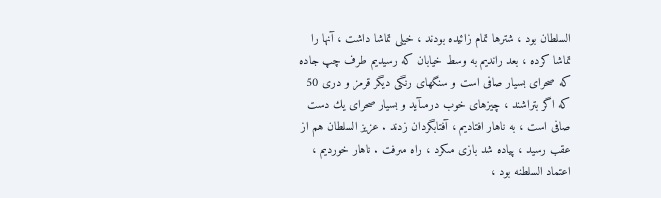السلطان بود ، شترها تمام زائيده بودند ، خيلى تماشا داشت ، آنها را تماشا كرده ، بعد رانديم به وسط خيابان كه رسيديم طرف چپ جاده كه صحراى بسيار صافى است و سنگهاى رنگى ديگر قرمز و درى 50 كه اگر بتراشند ، چيزهاى خوب درمىآيد و بسيار صحراى يك دست صافى است ، به ناهار افتاديم ، آفتابگردان زدند . عزيز السلطان هم از عقب رسيد ، پياده شد بازى مىكرد ، راه مىرفت . ناهار خورديم ، اعتماد السلطنه بود ،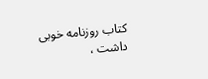كتاب روزنامه خوبى داشت ،